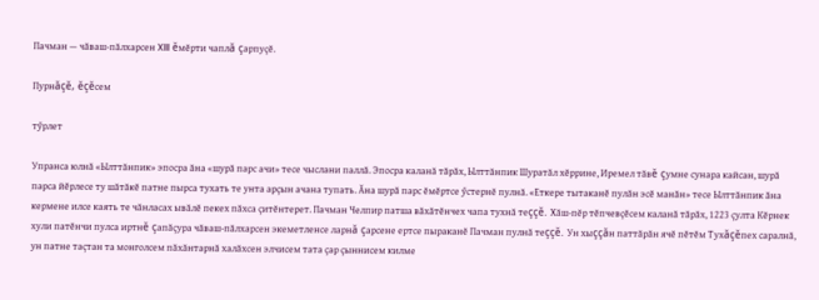Пачман — чăваш-пăлхарсен XIII ĕмĕрти чаплă çарпуçĕ.

Пурнăçĕ, ĕçĕсем

тӳрлет

Упранса юлнă «Ылттăнпик» эпосра ăна «шурă парс ачи» тесе чыслани паллă. Эпосра каланă тăрăх, Ылттăнпик Шуратăл хĕррине, Иремел тăвĕ çумне сунара кайсан, шурă парса йĕрлесе ту шăтăкĕ патне пырса тухать те унта арçын ачана тупать. Ăна шурă парс ĕмĕртсе ӳстернĕ пулнă. «Еткере тытаканĕ пулăн эсĕ манăн» тесе Ылттăнпик ăна кермене илсе каять те чăнласах ывăлĕ пекех пăхса çитĕнтерет. Пачман Челпир патша вăхăтĕнчех чапа тухнă теççĕ. Хăш-пĕр тĕпчевçĕсем каланă тăрăх, 1223 çулта Кĕрнек хули патĕнчи пулса иртнĕ çапăçура чăваш-пăлхарсен экеметленсе ларнă çарсене ертсе пыраканĕ Пачман пулнă теççĕ. Ун хыççăн паттăрăн ячĕ пĕтĕм Тухăçĕпех саралнă, ун патне таçтан та монголсем пăхăнтарнă халăхсен элчисем тата çар çыннисем килме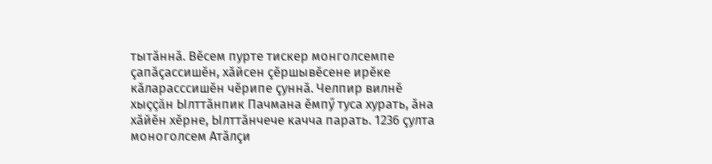тытăннă. Вĕсем пурте тискер монголсемпе çапăçассишĕн, хăйсен çĕршывĕсене ирĕке кăларасссишĕн чĕрипе çуннă. Челпир вилнĕ хыççăн Ылттăнпик Пачмана ĕмпӳ туса хурать, ăна хăйĕн хĕрне, Ылттăнчече качча парать. 1236 çулта моноголсем Атăлçи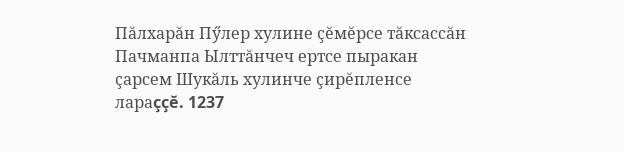Пăлхарăн Пӳлер хулине çĕмĕрсе тăксассăн Пачманпа Ылттăнчеч ертсе пыракан çарсем Шукăль хулинче çирĕпленсе лараççĕ. 1237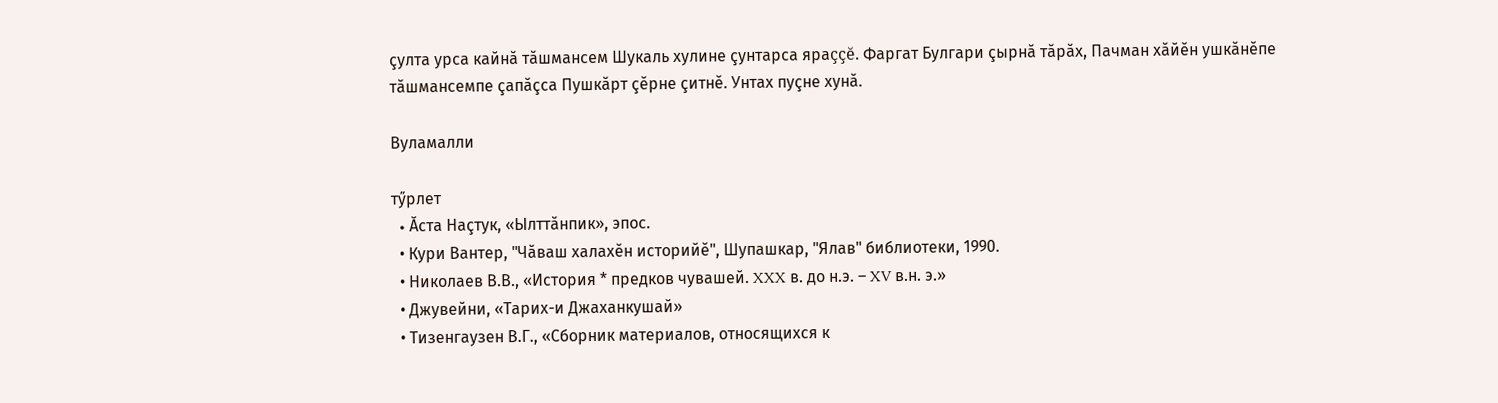çулта урса кайнă тăшмансем Шукаль хулине çунтарса яраççĕ. Фаргат Булгари çырнă тăрăх, Пачман хăйĕн ушкăнĕпе тăшмансемпе çапăçса Пушкăрт çĕрне çитнĕ. Унтах пуçне хунă.

Вуламалли

тӳрлет
  • Ăста Наçтук, «Ылттăнпик», эпос.
  • Кури Вантер, "Чăваш халахĕн историйĕ", Шупашкар, "Ялав" библиотеки, 1990.
  • Николаев В.В., «История * предков чувашей. XXX в. до н.э. – XV в.н. э.»
  • Джувейни, «Тарих-и Джаханкушай»
  • Тизенгаузен В.Г., «Сборник материалов, относящихся к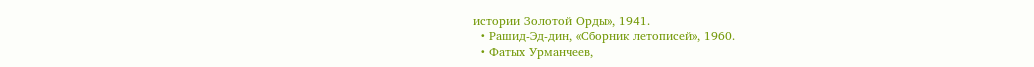истории Золотой Орды», 1941.
  • Рашид-Эд-дин, «Сборник летописей», 1960.
  • Фатых Урманчеев,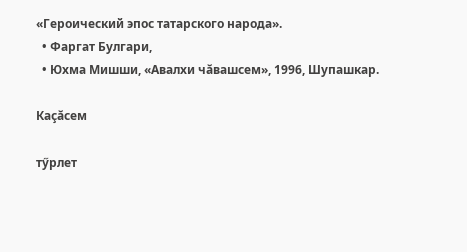«Героический эпос татарского народа».
  • Фаргат Булгари,
  • Юхма Мишши, «Авалхи чăвашсем», 1996, Шупашкар.

Каçăсем

тӳрлет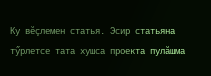Ку вĕçлемен статья. Эсир статьяна тӳрлетсе тата хушса проекта пулăшма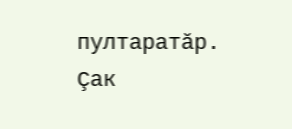пултаратăр.
Çак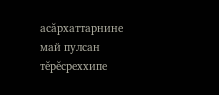асăрхаттарнине май пулсан тĕрĕсреххипе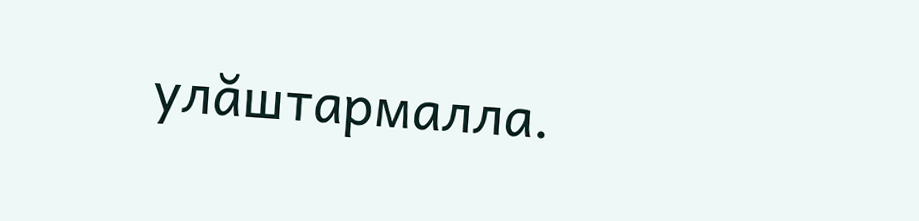улăштармалла.